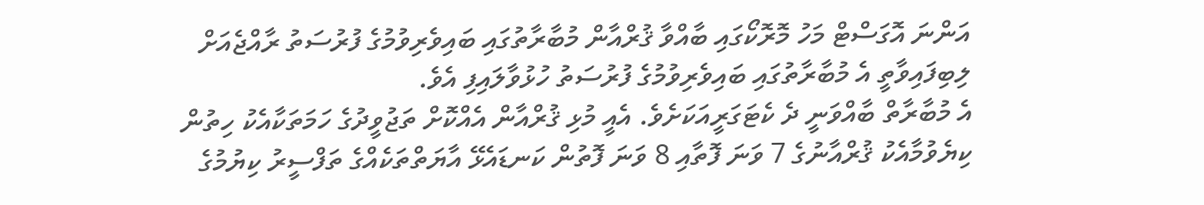އަންނަ އޮގަސްޓް މަހު މޮރޮކޯގައި ބާއްވާ ޤުރްއާން މުބާރާތުގައި ބައިވެރިވުމުގެ ފުރުސަތު ރާއްޖެއަށް ލިބިފައިވާތީ އެ މުބާރާތުގައި ބައިވެރިވުމުގެ ފުރުސަތު ހުޅުވާލައިފި އެވެ.
އެ މުބާރާތް ބާއްވަނީ ދެ ކެޓަގަރީއަކަށެވެ. އެއީ މުޅި ޤުރްއާން އެއްކޮށް ތަޖުވީދުގެ ހަމަތަކާއެކު ހިތުން ކިޔެވުމާއެކު ޤުރްއާނުގެ 7 ވަނަ ފޮތާއި 8 ވަނަ ފޮތުން ކަނޑައެޅޭ އާޔަތްތަކެއްގެ ތަފްސީރު ކިޔުމުގެ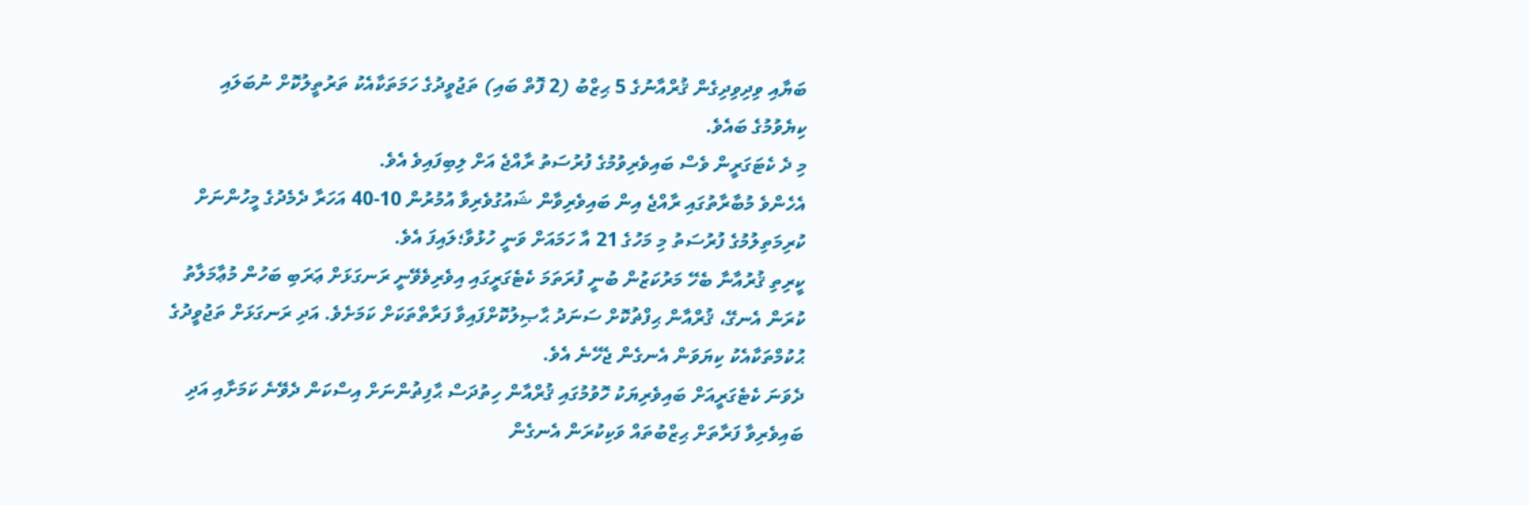ބަޔާއި ވިދިވިދިގެން ޤުރްއާނުގެ 5 ޙިޒްބު (2 ފޮތް ބައި) ތަޖުވީދުގެ ހަމަތަކާއެކު ތަރުތީލުކޮށް ނުބަލައި ކިޔެވުމުގެ ބައެވެ.
މި ދެ ކެޓަގަރީން ވެސް ބައިވެރިވުމުގެ ފުރުސަތު ރާއްޖެ އަށް ލިބިފައިވެ އެވެ.
އެހެންވެ މުބާރާތުގައި ރާއްޖެ އިން ބައިވެރިވާން ޝައުގުވެރިވާ އުމުރުން 10-40 އަހަރާ ދެމެދުގެ މީހުންނަށް ކުރިމަތިލުމުގެ ފުރުސަތު މި މަހުގެ 21 އާ ހަމައަށް ވަނީ ހުޅުވާ؛ލައިފަ އެވެ.
ކީރިތި ޤުރުއާނާ ބެހޭ މަރުކަޒުން ބުނީ ފުރަތަމަ ކެޓެގަރީގައި އިވެރިވެވޭނީ ރަނގަޅަށް ޢަރަބި ބަހުން މުޢާމަލާތު ކުރަން އެނގޭ، ޤުރްއާން ޙިފްޡުކޮށް ސަނަދު ޙާޞިލުކޮށްފައިވާ ފަރާތްތަކަށް ކަމަށެވެ. އަދި ރަނގަޅަށް ތަޖުވީދުގެ ޙުކުމްތަކާއެކު ކިޔަވަން އެނގެން ޖެހޭނެ އެވެ.
ދެވަނަ ކެޓެގަރީއަށް ބައިވެރިޔަކު ހޮވުމުގައި ޤުރްއާން ހިތުދަސް ޙާފިޡުންނަށް އިސްކަން ދެވޭނެ ކަމަށާއި އަދި ބައިވެރިވާ ފަރާތަށް ޙިޒްބުތައް ވަކިކުރަން އެނގެން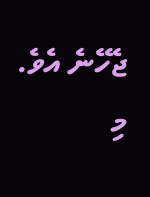ޖެހޭނެ އެވެ.
މި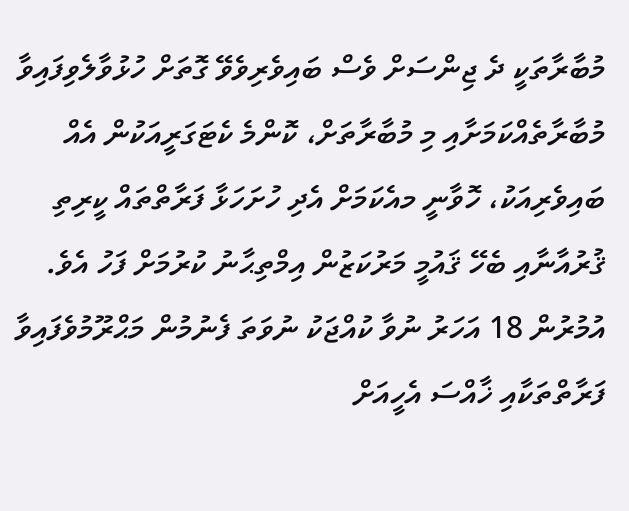މުބާރާތަކީ ދެ ޖިންސަށް ވެސް ބައިވެރިވެވޭ ގޮތަށް ހުޅުވާލެވިފައިވާ މުބާރާތެއްކަމަށާއި މި މުބާރާތަށް، ކޮންމެ ކެޓަގަރީއަކުން އެއް ބައިވެރިއަކު، ހޮވާނީ މއެކަމަށް އެދި ހުށަހަޅާ ފަރާތްތައް ކީރިތި ޤުރުއާނާއި ބެހޭ ޤައުމީ މަރުކަޒުން އިމްތިޙާނު ކުރުމަށް ފަހު އެވެ.
އުމުރުން 18 އަހަރު ނުވާ ކުއްޖަކު ނުވަތަ ފެނުމުން މަޙްރޫމުވެފައިވާ ފަރާތްތަކާއި ޚާއްސަ އެހީއަށް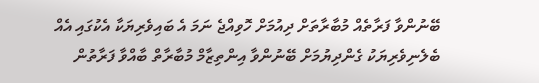ބޭނުންވާ ފަރާތެއް މުބާރާތަށް ދިއުމަށް ހޮވިއްޖެ ނަމަ އެ ބައިވެރިޔަކާ އެކުގައި އެއް ބެލެނިވެރިޔަކު ގެންދިޔުމަށް ބޭނުންވާ އިންތިޒާމް މުބާރާތް ބާއްވާ ފަރާތުން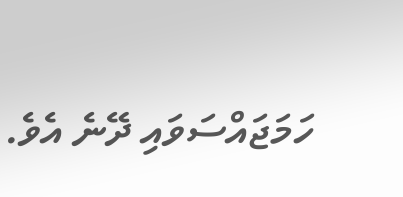ހަމަޖައްސަވައި ދޭނެ އެވެ.